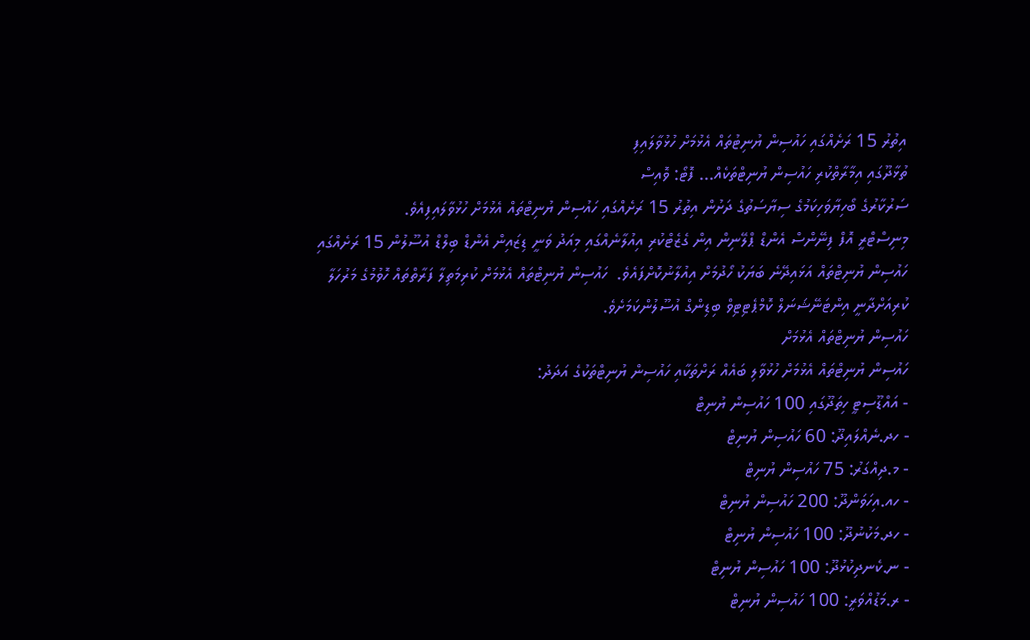އިތުރު 15 ރަށެއްގައި ހައުސިން ޔުނިޓުތައް އެޅުމަށް ހުޅުވާލައިފި
ތުޅާދޫގައި އިމާރާތްކުރި ހައުސިން ޔުނިޓްތަކެއް... ފޮޓޯ: ވޮއިސް
ސަރުކާރުގެ ބޯހިޔާވަހިކަމުގެ ސިޔާސަތުގެ ދަށުން އިތުރު 15 ރަށެއްގައި ހައުސިން ޔުނިޓްތައް އެޅުމަށް ހުޅުވާލައިފިއެވެ.
މިނިސްޓްރީ އޮފް ފިނޭންސް އެންޑް ޕްލޭނިން އިން ގެޒެޓްކުރި އިއުލާނެއްގައި މިއަދު ވަނީ ޑިޒައިން އެންޑް ބިލްޑް އުސޫލުން 15 ރަށެއްގައި ހައުސިން ޔުނިޓްތައް އަޅައިދޭނެ ބަޔަކު ހޯދުމަށް އިއުލާނުކޮށްފައެވެ.  ހައުސިން ޔުނިޓްތައް އެޅުމަށް ކުރިމަތިލާ ފަރާތްތައް ހޮވުމުގެ މަރުހަލާ ކުރިއަށްދާނީ އިންޓަނޭޝަނަލް ކޮމްޕެޓިޓިވް ބިޑިންގް އުސޫލުންކަމަށެވެ.
ހައުސިން ޔުނިޓްތައް އެޅުމަށް
ހައުސިން ޔުނިޓްތައް އެޅުމަށް ހުޅުވާލި ބައެއް ރަށްތަކާއި ހައުސިން ޔުނިޓްތަކުގެ އަދަދު:
- އައްޑޫސިޓީ ހިތަދޫގައި 100 ހައުސިން ޔުނިޓް
- ހދ.ނެއްލައިދޫ: 60 ހައުސިން ޔުނިޓް
- މ.ދިއްގަރު: 75 ހައުސިން ޔުނިޓް
- ހއ.އިހަވަންދޫ: 200 ހައުސިން ޔުނިޓް
- ހދ.މަކުނުދޫ: 100 ހައުސިން ޔުނިޓް
- ނ.ކެނދިކުޅުދޫ: 100 ހައުސިން ޔުނިޓް
- ރ.މަޑުއްވަރީ: 100 ހައުސިން ޔުނިޓް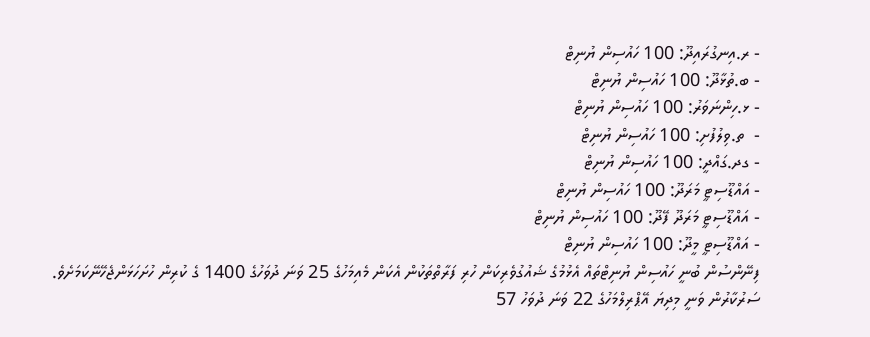- ރ.އިނގުރައިދޫ: 100 ހައުސިން ޔުނިޓް
- ބ.ތުޅާދޫ: 100 ހައުސިން ޔުނިޓް
- ޅ.ހިންނަވަރު: 100 ހައުސިން ޔުނިޓް
-  ތ.ވިލުފުށި: 100 ހައުސިން ޔުނިޓް
- ގދ.ގައްދީ: 100 ހައުސިން ޔުނިޓް
- އައްޑޫސިޓީ މަރަދޫ: 100 ހައުސިން ޔުނިޓް
- އައްޑޫސިޓީ މަރަދޫ ފޭދޫ: 100 ހައުސިން ޔުނިޓް
- އައްޑޫސިޓީ މީދޫ: 100 ހައުސިން ޔުނިޓް
ފިނޭންސުން ބުނީ ހައުސިން ޔުނިޓްތައް އެޅުމުގެ ޝައުގުވެރިކަން ހުރި ފަރާތްތަކުން އެކަން މެއިމަހުގެ 25 ވަނަ ދުވަހުގެ 1400 ގެ ކުރިން ހުށަހަޅަންޖެހޭނޭކަމަށެވެ.
ސަރުކާރުން ވަނީ މިދިޔަ އޭޕްރިލްމަހުގެ 22 ވަނަ ދުވަހު 57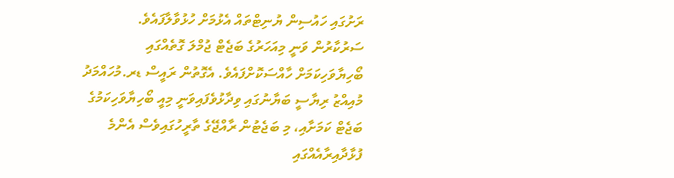ރަށުގައި ހައުސިން ޔުނިޓްތައް އެޅުމަށް ހުޅުވާލާފައެވެ.
ސަރުކާރުން ވަނީ މިއަހަރުގެ ބަޖެޓް ޖުމްލަ ގޮތެއްގައި ބޯހިޔާވަހިކަމަށް ހާއްސަކޮށްފައެވެ. އެގޮތުން ރައީސް ޑރ.މުހައްމަދު މުއިއްޒު ރިޔާސީ ބަޔާނުގައި ވިދާޅުވެފައިވަނީ މިއީ ބޯހިޔާވަހިކަމުގެ ބަޖެޓް ކަމަށާއި، މި ބަޖެޓުން ރާއްޖޭގެ ތާރީހުގައިވެސް އެންމެ ފުޅާދާއިރާއެއްގައި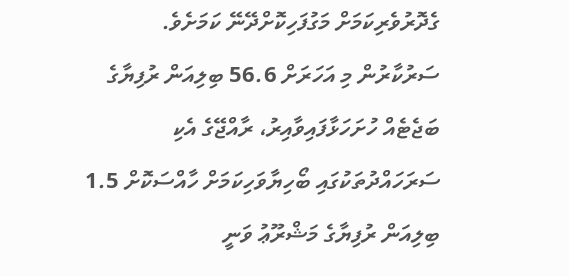ގެދޮރުވެރިކަމަށް މަގުފަހިކޮށްދޭނޭ ކަމަށެވެ. ސަރުކާރުން މި އަހަރަށް 56.6 ބިލިއަން ރުފިޔާގެ ބަޖެޓެއް ހުށަހަޅާފައިވާއިރު، ރާއްޖޭގެ އެކި ސަރަހައްދުތަކުގައި ބޯހިޔާވަހިކަމަށް ހާއްސަކޮށް 1.5 ބިލިއަން ރުފިޔާގެ މަޝްރޫޢު ވަނީ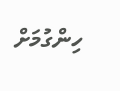ހިންގުމަށް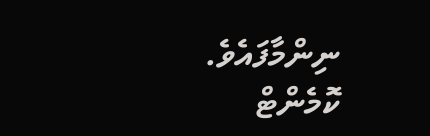ނިންމާފައެވެ.
ކޮމެންޓް